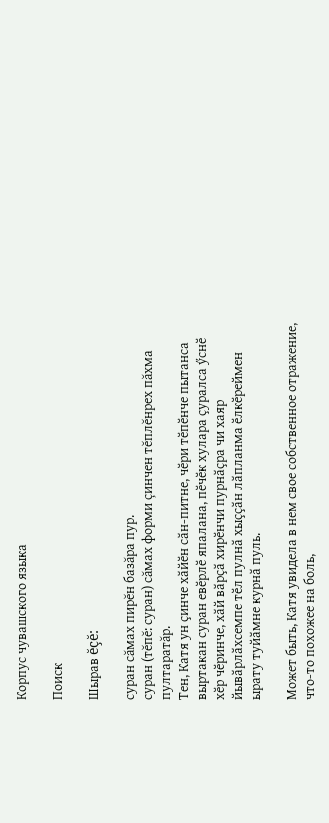Корпус чувашского языка

Поиск

Шырав ĕçĕ:

суран сăмах пирĕн базăра пур.
суран (тĕпĕ: суран) сăмах форми çинчен тĕплĕнрех пăхма пултаратăр.
Тен, Катя ун ҫинче хӑйӗн сӑн-питне, чӗри тӗпӗнче пытанса выртакан суран евӗрлӗ япалана, пӗчӗк хулара ҫуралса ӳснӗ хӗр чӗринче, хӑй вӑрҫӑ хирӗнчи пурнӑҫра чи хаяр йывӑрлӑхсемпе тӗл пулнӑ хыҫҫӑн лӑпланма ӗлкӗреймен ырату туйӑмне курнӑ пуль.

Может быть, Катя увидела в нем свое собственное отражение, что-то похожее на боль,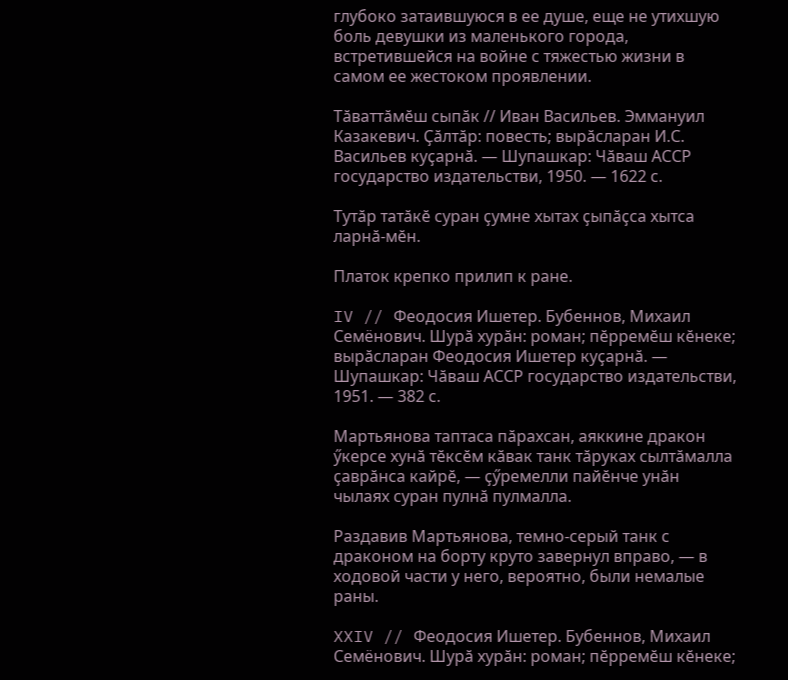глубоко затаившуюся в ее душе, еще не утихшую боль девушки из маленького города, встретившейся на войне с тяжестью жизни в самом ее жестоком проявлении.

Тӑваттӑмӗш сыпӑк // Иван Васильев. Эммануил Казакевич. Ҫӑлтӑр: повесть; вырӑсларан И.С. Васильев куҫарнӑ. — Шупашкар: Чӑваш АССР государство издательстви, 1950. — 1622 с.

Тутӑр татӑкӗ суран ҫумне хытах ҫыпӑҫса хытса ларнӑ-мӗн.

Платок крепко прилип к ране.

IV // Феодосия Ишетер. Бубеннов, Михаил Семёнович. Шурӑ хурӑн: роман; пӗрремӗш кӗнеке; вырӑсларан Феодосия Ишетер куҫарнӑ. — Шупашкар: Чӑваш АССР государство издательстви, 1951. — 382 с.

Мартьянова таптаса пӑрахсан, аяккине дракон ӳкерсе хунӑ тӗксӗм кӑвак танк тӑруках сылтӑмалла ҫаврӑнса кайрӗ, — ҫӳремелли пайӗнче унӑн чылаях суран пулнӑ пулмалла.

Раздавив Мартьянова, темно-серый танк с драконом на борту круто завернул вправо, — в ходовой части у него, вероятно, были немалые раны.

XXIV // Феодосия Ишетер. Бубеннов, Михаил Семёнович. Шурӑ хурӑн: роман; пӗрремӗш кӗнеке;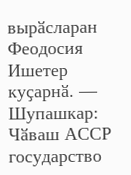вырӑсларан Феодосия Ишетер куҫарнӑ. — Шупашкар: Чӑваш АССР государство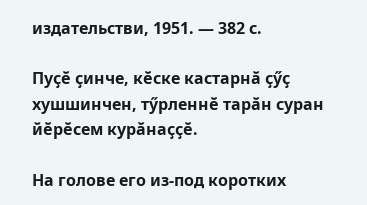издательстви, 1951. — 382 с.

Пуҫӗ ҫинче, кӗске кастарнӑ ҫӳҫ хушшинчен, тӳрленнӗ тарӑн суран йӗрӗсем курӑнаҫҫӗ.

На голове его из-под коротких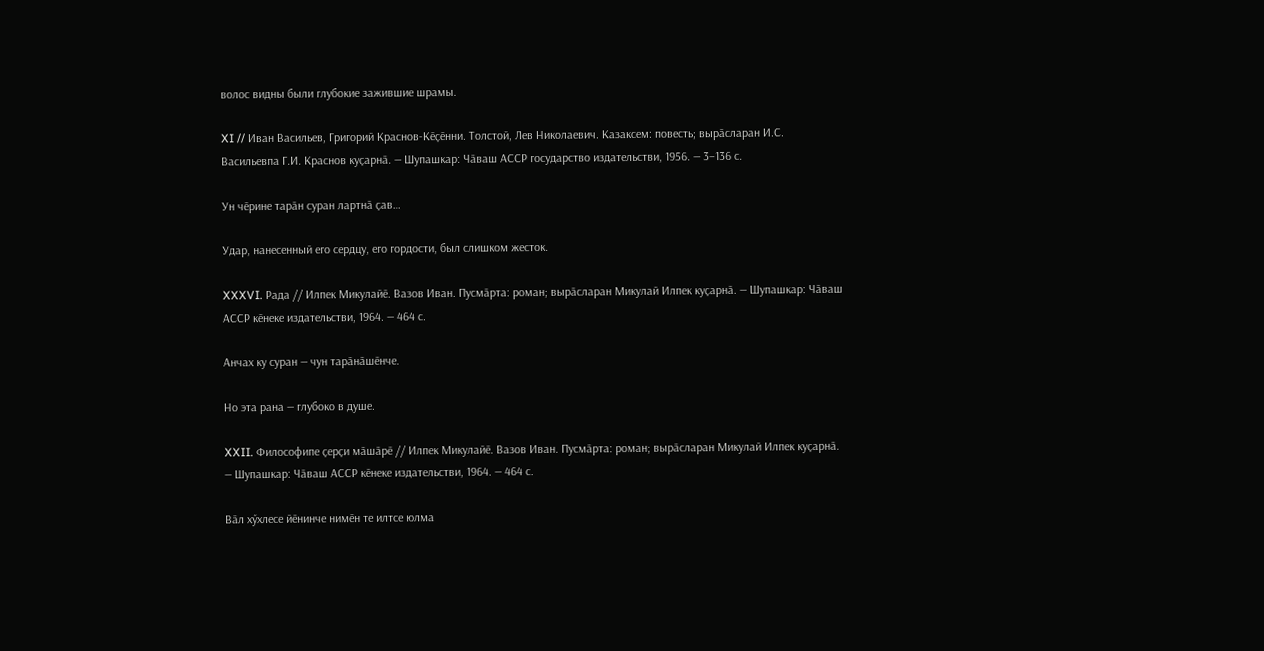волос видны были глубокие зажившие шрамы.

XI // Иван Васильев, Григорий Краснов-Кӗҫӗнни. Толстой, Лев Николаевич. Казаксем: повесть; вырӑсларан И.С. Васильевпа Г.И. Краснов куҫарнӑ. — Шупашкар: Чӑваш АССР государство издательстви, 1956. — 3–136 с.

Ун чӗрине тарӑн суран лартнӑ ҫав…

Удар, нанесенный его сердцу, его гордости, был слишком жесток.

XXXVI. Рада // Илпек Микулайӗ. Вазов Иван. Пусмӑрта: роман; вырӑсларан Микулай Илпек куҫарнӑ. — Шупашкар: Чӑваш АССР кӗнеке издательстви, 1964. — 464 с.

Анчах ку суран — чун тарӑнӑшӗнче.

Но эта рана — глубоко в душе.

XXII. Философипе ҫерҫи мӑшӑрӗ // Илпек Микулайӗ. Вазов Иван. Пусмӑрта: роман; вырӑсларан Микулай Илпек куҫарнӑ. — Шупашкар: Чӑваш АССР кӗнеке издательстви, 1964. — 464 с.

Вӑл хӳхлесе йӗнинче нимӗн те илтсе юлма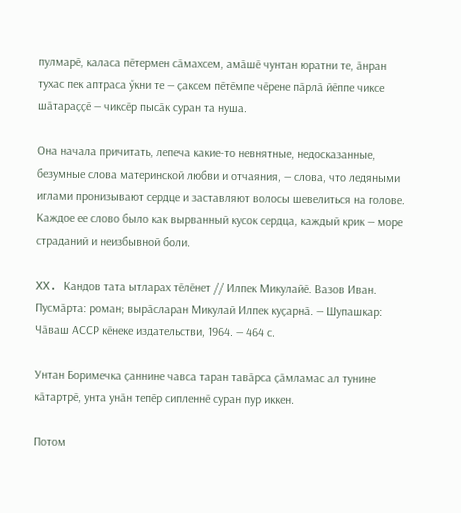пулмарӗ, каласа пӗтермен сӑмахсем, амӑшӗ чунтан юратни те, ӑнран тухас пек аптраса ӳкни те — ҫаксем пӗтӗмпе чӗрене пӑрлӑ йӗппе чиксе шӑтараҫҫӗ — чиксӗр пысӑк суран та нуша.

Она начала причитать, лепеча какие-то невнятные, недосказанные, безумные слова материнской любви и отчаяния, — слова, что ледяными иглами пронизывают сердце и заставляют волосы шевелиться на голове. Каждое ее слово было как вырванный кусок сердца, каждый крик — море страданий и неизбывной боли.

XX. Кандов тата ытларах тӗлӗнет // Илпек Микулайӗ. Вазов Иван. Пусмӑрта: роман; вырӑсларан Микулай Илпек куҫарнӑ. — Шупашкар: Чӑваш АССР кӗнеке издательстви, 1964. — 464 с.

Унтан Боримечка ҫаннине чавса таран тавӑрса ҫӑмламас ал тунине кӑтартрӗ, унта унӑн тепӗр сипленнӗ суран пур иккен.

Потом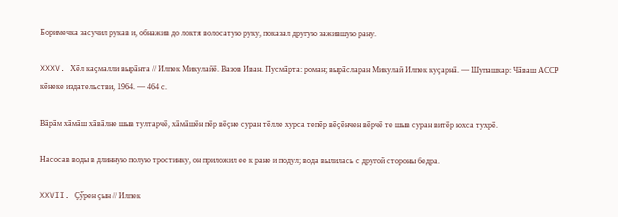Боримечка засучил рукав и, обнажив до локтя волосатую руку, показал другую зажившую рану.

XXXV. Хӗл каҫмалли вырӑнта // Илпек Микулайӗ. Вазов Иван. Пусмӑрта: роман; вырӑсларан Микулай Илпек куҫарнӑ. — Шупашкар: Чӑваш АССР кӗнеке издательстви, 1964. — 464 с.

Вӑрӑм хӑмӑш хӑвӑлне шыв тултарчӗ, хӑмӑшӗн пӗр вӗҫне суран тӗлле хурса тепӗр вӗҫӗнчен вӗрчӗ те шыв суран витӗр юхса тухрӗ.

Насосав воды в длинную полую тростинку, он приложил ее к ране и подул; вода вылилась с другой стороны бедра.

XXVII. Ҫӳрен ҫын // Илпек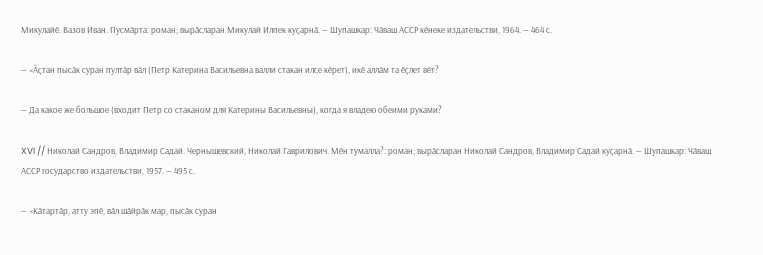Микулайӗ. Вазов Иван. Пусмӑрта: роман; вырӑсларан Микулай Илпек куҫарнӑ. — Шупашкар: Чӑваш АССР кӗнеке издательстви, 1964. — 464 с.

— «Ӑҫтан пысӑк суран пултӑр вӑл (Петр Катерина Васильевна валли стакан илсе кӗрет), икӗ аллӑм та ӗҫлет вӗт?

— Да какое же большое (входит Петр со стаканом для Катерины Васильевны), когда я владею обеими руками?

XVI // Николай Сандров, Владимир Садай. Чернышевский, Николай Гаврилович. Мӗн тумалла?: роман; вырӑсларан Николай Сандров, Владимир Садай куҫарнӑ. — Шупашкар: Чӑваш АССР государство издательстви, 1957. — 495 с.

— «Кӑтартӑр, атту эпӗ, вӑл шӑйрӑк мар, пысӑк суран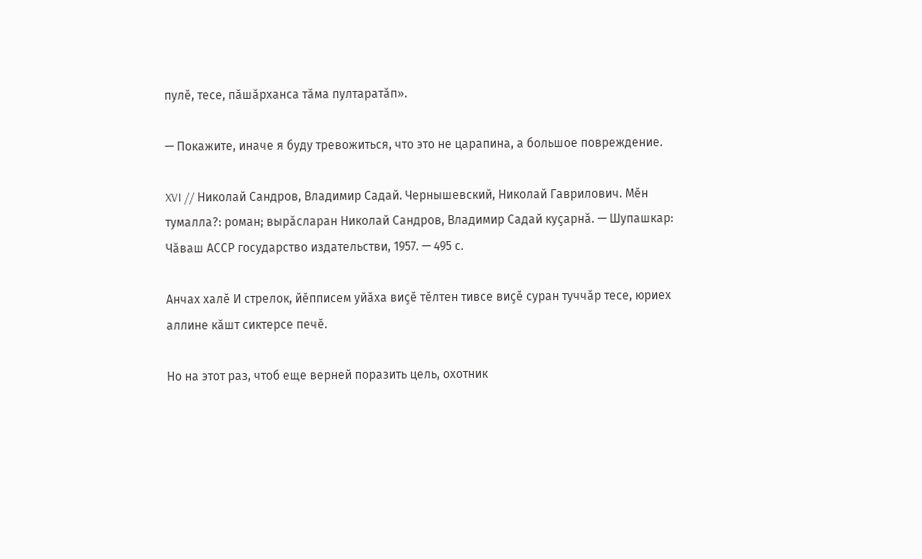пулӗ, тесе, пӑшӑрханса тӑма пултаратӑп».

— Покажите, иначе я буду тревожиться, что это не царапина, а большое повреждение.

XVI // Николай Сандров, Владимир Садай. Чернышевский, Николай Гаврилович. Мӗн тумалла?: роман; вырӑсларан Николай Сандров, Владимир Садай куҫарнӑ. — Шупашкар: Чӑваш АССР государство издательстви, 1957. — 495 с.

Анчах халӗ И стрелок, йӗпписем уйӑха виҫӗ тӗлтен тивсе виҫӗ суран туччӑр тесе, юриех аллине кӑшт сиктерсе печӗ.

Но на этот раз, чтоб еще верней поразить цель, охотник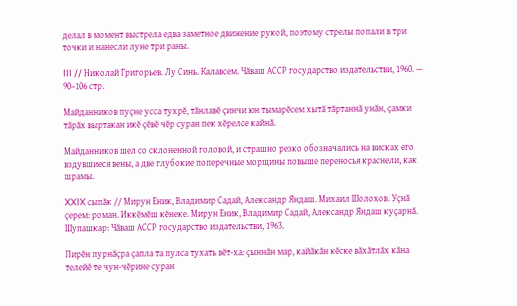делал в момент выстрела едва заметное движение рукой, поэтому стрелы попали в три точки и нанесли луне три раны.

III // Николай Григорьев. Лу Синь. Калавсем. Чӑваш АССР государство издательстви, 1960. — 90–106 стр.

Майданников пуҫне усса тухрӗ, тӑнлавӗ ҫинчи юн тымарӗсем хытӑ тӑртаннӑ унӑн, ҫамки тӑрӑх выртакан икӗ ҫӗвӗ чӗр суран пек хӗрелсе кайнӑ.

Майданников шел со склоненной головой, и страшно резко обозначались на висках его вздувшиеся вены, а две глубокие поперечные морщины повыше переносья краснели, как шрамы.

XXIX сыпӑк // Мирун Еник, Владимир Садай, Александр Яндаш. Михаил Шолохов. Уҫнӑ ҫерем: роман. Иккӗмӗш кӗнеке. Мирун Еник, Владимир Садай, Александр Яндаш куҫарнӑ. Шупашкар: Чӑваш АССР государство издательстви, 1963.

Пирӗн пурнӑҫра ҫапла та пулса тухать вӗт-ха: ҫыннӑн мар, кайӑкӑн кӗске вӑхӑтлӑх кӑна телейӗ те чун-чӗрине суран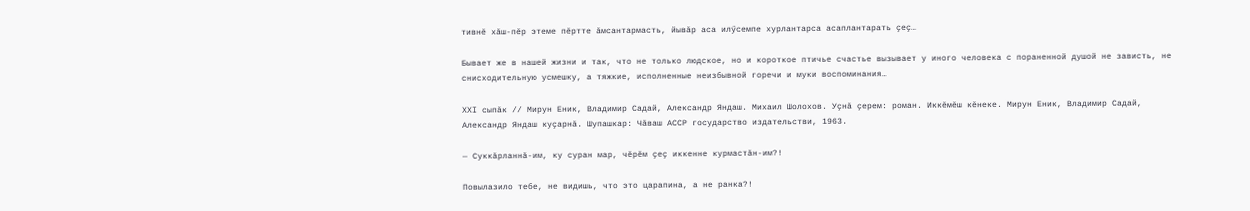тивнӗ хӑш-пӗр этеме пӗртте ӑмсантармасть, йывӑр аса илӳсемпе хурлантарса асаплантарать ҫеҫ…

Бывает же в нашей жизни и так, что не только людское, но и короткое птичье счастье вызывает у иного человека с пораненной душой не зависть, не снисходительную усмешку, а тяжкие, исполненные неизбывной горечи и муки воспоминания…

XXI сыпӑк // Мирун Еник, Владимир Садай, Александр Яндаш. Михаил Шолохов. Уҫнӑ ҫерем: роман. Иккӗмӗш кӗнеке. Мирун Еник, Владимир Садай, Александр Яндаш куҫарнӑ. Шупашкар: Чӑваш АССР государство издательстви, 1963.

— Суккӑрланнӑ-им, ку суран мар, чӗрӗм ҫеҫ иккенне курмастӑн-им?!

Повылазило тебе, не видишь, что это царапина, а не ранка?!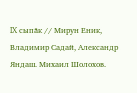IX сыпӑк // Мирун Еник, Владимир Садай, Александр Яндаш. Михаил Шолохов.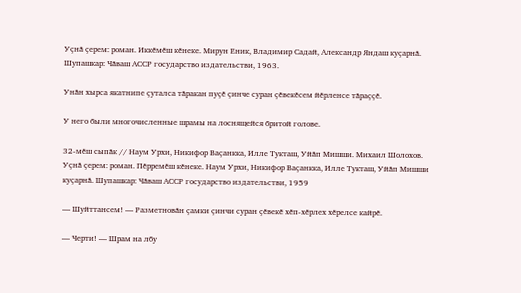Уҫнӑ ҫерем: роман. Иккӗмӗш кӗнеке. Мирун Еник, Владимир Садай, Александр Яндаш куҫарнӑ. Шупашкар: Чӑваш АССР государство издательстви, 1963.

Унӑн хырса якатнипе ҫуталса тӑракан пуҫӗ ҫинче суран ҫӗвекӗсем йӗрленсе тӑраҫҫӗ.

У него были многочисленные шрамы на лоснящейся бритой голове.

32-мӗш сыпӑк // Наум Урхи, Никифор Ваҫанкка, Илле Тукташ, Уйӑп Мишши. Михаил Шолохов. Уҫнӑ ҫерем: роман. Пӗрремӗш кӗнеке. Наум Урхи, Никифор Ваҫанкка, Илле Тукташ, Уйӑп Мишши куҫарнӑ. Шупашкар: Чӑваш АССР государство издательстви, 1959

— Шуйттансем! — Разметновӑн ҫамки ҫинчи суран ҫӗвекӗ хӗп-хӗрлех хӗрелсе кайрӗ.

— Черти! — Шрам на лбу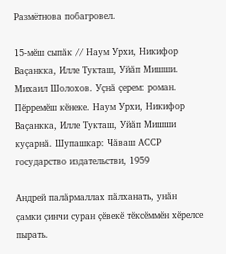Размётнова побагровел.

15-мӗш сыпӑк // Наум Урхи, Никифор Ваҫанкка, Илле Тукташ, Уйӑп Мишши. Михаил Шолохов. Уҫнӑ ҫерем: роман. Пӗрремӗш кӗнеке. Наум Урхи, Никифор Ваҫанкка, Илле Тукташ, Уйӑп Мишши куҫарнӑ. Шупашкар: Чӑваш АССР государство издательстви, 1959

Андрей палӑрмаллах пӑлханать, унӑн ҫамки ҫинчи суран ҫӗвекӗ тӗксӗммӗн хӗрелсе пырать.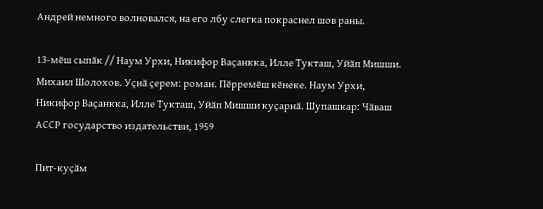Андрей немного волновался, на его лбу слегка покраснел шов раны.

13-мӗш сыпӑк // Наум Урхи, Никифор Ваҫанкка, Илле Тукташ, Уйӑп Мишши. Михаил Шолохов. Уҫнӑ ҫерем: роман. Пӗрремӗш кӗнеке. Наум Урхи, Никифор Ваҫанкка, Илле Тукташ, Уйӑп Мишши куҫарнӑ. Шупашкар: Чӑваш АССР государство издательстви, 1959

Пит-куҫӑм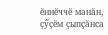ӗннӗччӗ манӑн, ҫӳҫӗм ҫыпҫӑнса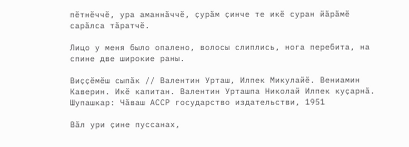пӗтнӗччӗ, ура аманнӑччӗ, ҫурӑм ҫинче те икӗ суран йӑрӑмӗ сарӑлса тӑратчӗ.

Лицо у меня было опалено, волосы слиплись, нога перебита, на спине две широкие раны.

Виҫҫӗмӗш сыпӑк // Валентин Урташ, Илпек Микулайӗ. Вениамин Каверин. Икӗ капитан. Валентин Урташпа Николай Илпек куҫарнӑ. Шупашкар: Чӑваш АССР государство издательстви, 1951

Вӑл ури ҫине пуссанах,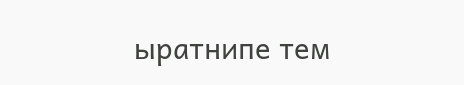ыратнипе тем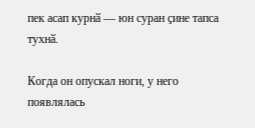пек асап курнӑ — юн суран ҫине тапса тухнӑ.

Когда он опускал ноги, у него появлялась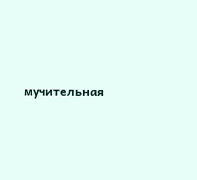мучительная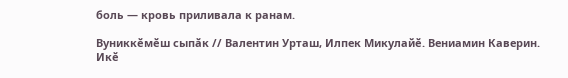боль — кровь приливала к ранам.

Вуниккӗмӗш сыпӑк // Валентин Урташ, Илпек Микулайӗ. Вениамин Каверин. Икӗ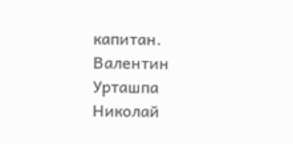капитан. Валентин Урташпа Николай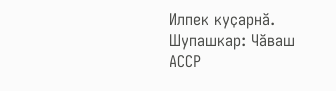Илпек куҫарнӑ. Шупашкар: Чӑваш АССР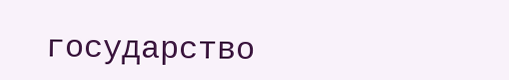государство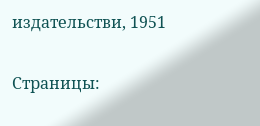издательстви, 1951

Страницы: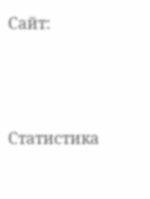Сайт:



Статистика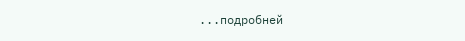...подробней